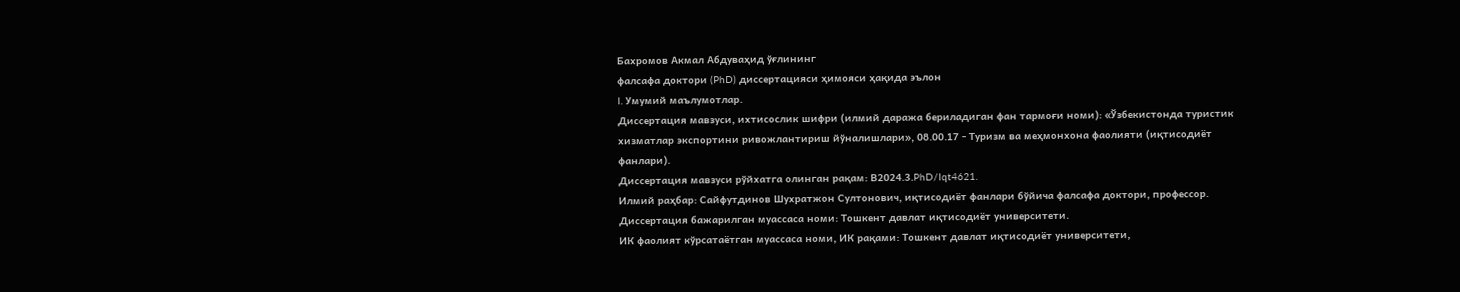Бахромов Акмал Абдуваҳид ўғлининг
фалсафа доктори (PhD) диссертацияси ҳимояси ҳақида эълон
I. Умумий маълумотлар.
Диссертация мавзуси, ихтисослик шифри (илмий даража бериладиган фан тармоғи номи): «Ўзбекистонда туристик хизматлар экспортини ривожлантириш йўналишлари», 08.00.17 - Туризм ва меҳмонхона фаолияти (иқтисодиёт фанлари).
Диссертация мавзуси рўйхатга олинган рақам: В2024.3.PhD/Iqt4621.
Илмий раҳбар: Сайфутдинов Шухратжон Султонович, иқтисодиёт фанлари бўйича фалсафа доктори, профессор.
Диссертация бажарилган муассаса номи: Тошкент давлат иқтисодиёт университети.
ИК фаолият кўрсатаётган муассаса номи, ИК рақами: Тошкент давлат иқтисодиёт университети,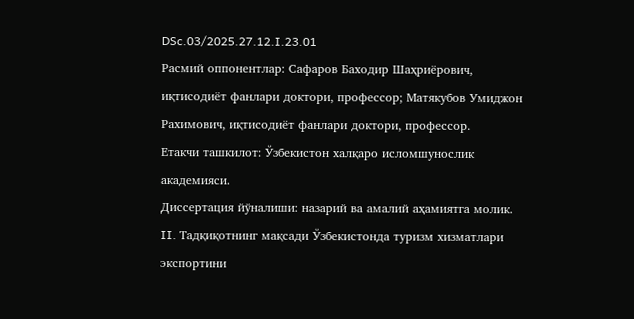DSc.03/2025.27.12.I.23.01
Расмий оппонентлар: Сафаров Баходир Шаҳриёрович, иқтисодиёт фанлари доктори, профессор; Матякубов Умиджон Рахимович, иқтисодиёт фанлари доктори, профессор.
Етакчи ташкилот: Ўзбекистон халқаро исломшунослик академияси.
Диссертация йўналиши: назарий ва амалий аҳамиятга молик.
II. Тадқиқотнинг мақсади Ўзбекистонда туризм хизматлари экспортини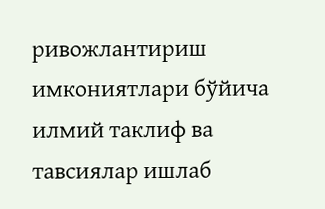ривожлантириш имкониятлари бўйича илмий таклиф ва тавсиялар ишлаб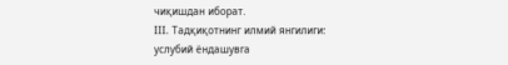чиқишдан иборат.
III. Тадқиқотнинг илмий янгилиги:
услубий ёндашувга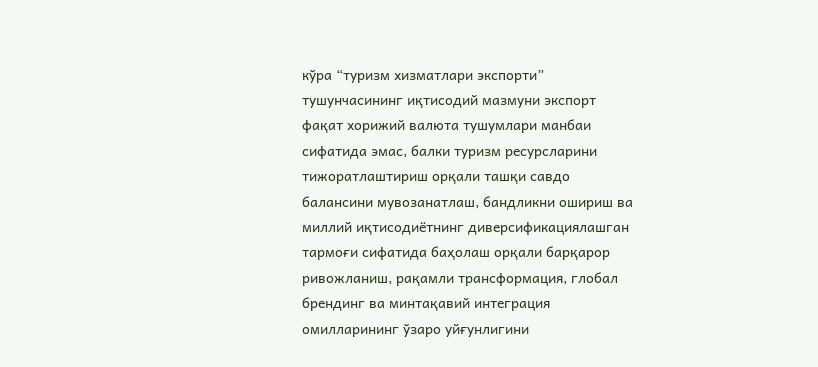кўра “туризм хизматлари экспорти” тушунчасининг иқтисодий мазмуни экспорт фақат хорижий валюта тушумлари манбаи сифатида эмас, балки туризм ресурсларини тижоратлаштириш орқали ташқи савдо балансини мувозанатлаш, бандликни ошириш ва миллий иқтисодиётнинг диверсификациялашган тармоғи сифатида баҳолаш орқали барқарор ривожланиш, рақамли трансформация, глобал брендинг ва минтақавий интеграция омилларининг ўзаро уйғунлигини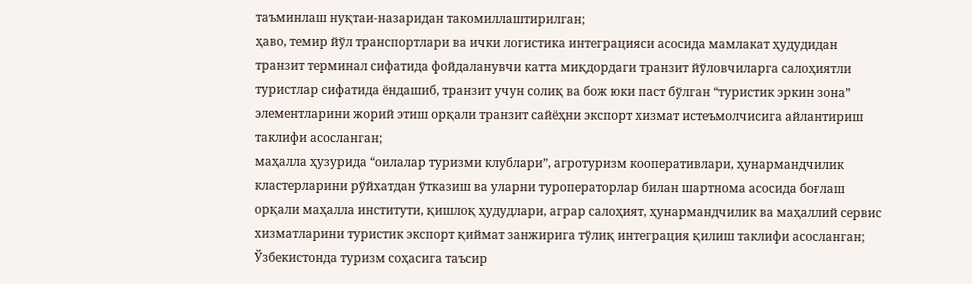таъминлаш нуқтаи-назаридан такомиллаштирилган;
ҳаво, темир йўл транспортлари ва ички логистика интеграцияси асосида мамлакат ҳудудидан транзит терминал сифатида фойдаланувчи катта миқдордаги транзит йўловчиларга салоҳиятли туристлар сифатида ёндашиб, транзит учун солиқ ва бож юки паст бўлган “туристик эркин зона” элементларини жорий этиш орқали транзит сайёҳни экспорт хизмат истеъмолчисига айлантириш таклифи асосланган;
маҳалла ҳузурида “оилалар туризми клублари”, агротуризм кооперативлари, ҳунармандчилик кластерларини рўйхатдан ўтказиш ва уларни туроператорлар билан шартнома асосида боғлаш орқали маҳалла институти, қишлоқ ҳудудлари, аграр салоҳият, ҳунармандчилик ва маҳаллий сервис хизматларини туристик экспорт қиймат занжирига тўлиқ интеграция қилиш таклифи асосланган;
Ўзбекистонда туризм соҳасига таъсир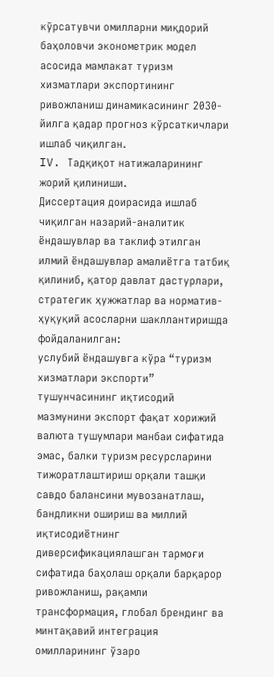кўрсатувчи омилларни миқдорий баҳоловчи эконометрик модел асосида мамлакат туризм хизматлари экспортининг ривожланиш динамикасининг 2030-йилга қадар прогноз кўрсаткичлари ишлаб чиқилган.
IV. Тадқиқот натижаларининг жорий қилиниши.
Диссертация доирасида ишлаб чиқилган назарий-аналитик ёндашувлар ва таклиф этилган илмий ёндашувлар амалиётга татбиқ қилиниб, қатор давлат дастурлари, стратегик ҳужжатлар ва норматив-ҳуқуқий асосларни шакллантиришда фойдаланилган:
услубий ёндашувга кўра “туризм хизматлари экспорти” тушунчасининг иқтисодий мазмунини экспорт фақат хорижий валюта тушумлари манбаи сифатида эмас, балки туризм ресурсларини тижоратлаштириш орқали ташқи савдо балансини мувозанатлаш, бандликни ошириш ва миллий иқтисодиётнинг диверсификациялашган тармоғи сифатида баҳолаш орқали барқарор ривожланиш, рақамли трансформация, глобал брендинг ва минтақавий интеграция омилларининг ўзаро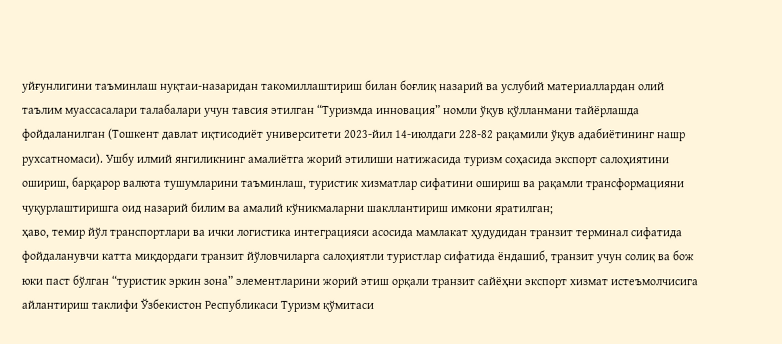уйғунлигини таъминлаш нуқтаи-назаридан такомиллаштириш билан боғлиқ назарий ва услубий материаллардан олий таълим муассасалари талабалари учун тавсия этилган “Туризмда инновация” номли ўқув қўлланмани тайёрлашда фойдаланилган (Тошкент давлат иқтисодиёт университети 2023-йил 14-июлдаги 228-82 рақамили ўқув адабиётининг нашр рухсатномаси). Ушбу илмий янгиликнинг амалиётга жорий этилиши натижасида туризм соҳасида экспорт салоҳиятини ошириш, барқарор валюта тушумларини таъминлаш, туристик хизматлар сифатини ошириш ва рақамли трансформацияни чуқурлаштиришга оид назарий билим ва амалий кўникмаларни шакллантириш имкони яратилган;
ҳаво, темир йўл транспортлари ва ички логистика интеграцияси асосида мамлакат ҳудудидан транзит терминал сифатида фойдаланувчи катта миқдордаги транзит йўловчиларга салоҳиятли туристлар сифатида ёндашиб, транзит учун солиқ ва бож юки паст бўлган “туристик эркин зона” элементларини жорий этиш орқали транзит сайёҳни экспорт хизмат истеъмолчисига айлантириш таклифи Ўзбекистон Республикаси Туризм қўмитаси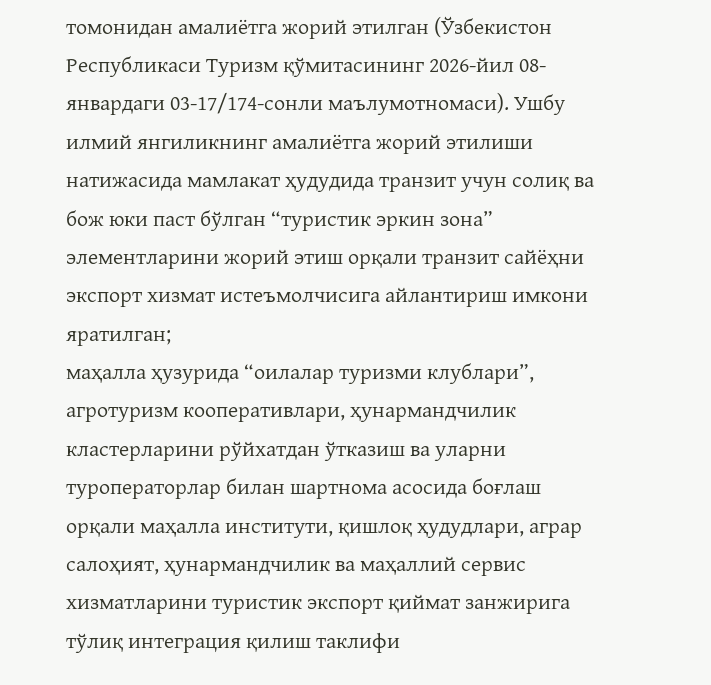томонидан амалиётга жорий этилган (Ўзбекистон Республикаси Туризм қўмитасининг 2026-йил 08-январдаги 03-17/174-сонли маълумотномаси). Ушбу илмий янгиликнинг амалиётга жорий этилиши натижасида мамлакат ҳудудида транзит учун солиқ ва бож юки паст бўлган “туристик эркин зона” элементларини жорий этиш орқали транзит сайёҳни экспорт хизмат истеъмолчисига айлантириш имкони яратилган;
маҳалла ҳузурида “оилалар туризми клублари”, агротуризм кооперативлари, ҳунармандчилик кластерларини рўйхатдан ўтказиш ва уларни туроператорлар билан шартнома асосида боғлаш орқали маҳалла институти, қишлоқ ҳудудлари, аграр салоҳият, ҳунармандчилик ва маҳаллий сервис хизматларини туристик экспорт қиймат занжирига тўлиқ интеграция қилиш таклифи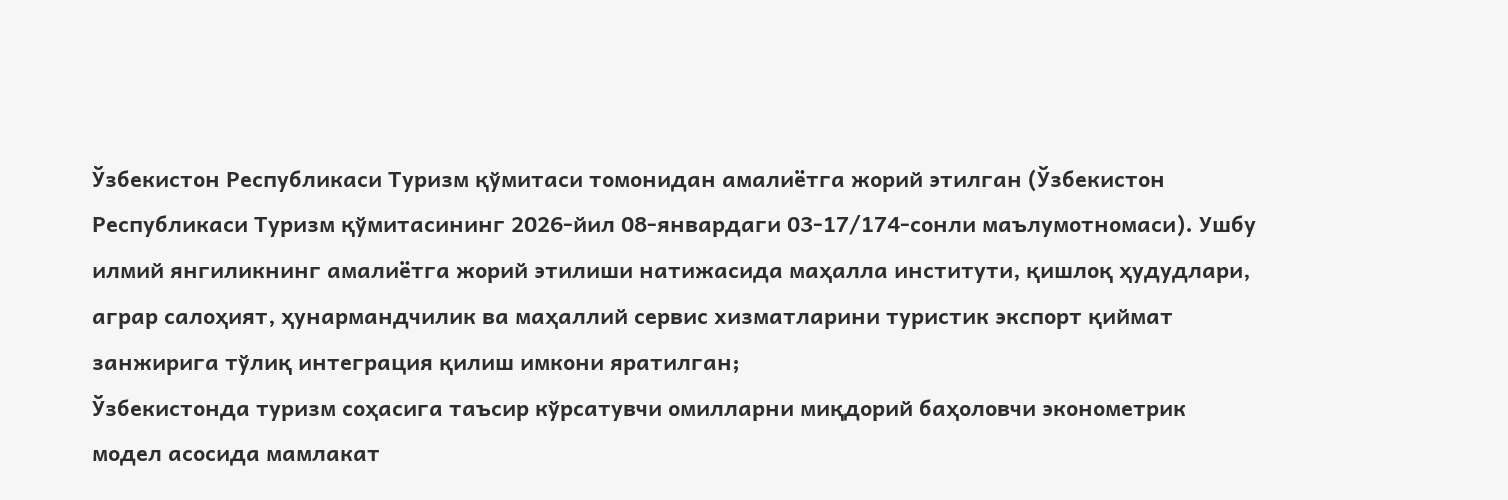Ўзбекистон Республикаси Туризм қўмитаси томонидан амалиётга жорий этилган (Ўзбекистон Республикаси Туризм қўмитасининг 2026-йил 08-январдаги 03-17/174-сонли маълумотномаси). Ушбу илмий янгиликнинг амалиётга жорий этилиши натижасида маҳалла институти, қишлоқ ҳудудлари, аграр салоҳият, ҳунармандчилик ва маҳаллий сервис хизматларини туристик экспорт қиймат занжирига тўлиқ интеграция қилиш имкони яратилган;
Ўзбекистонда туризм соҳасига таъсир кўрсатувчи омилларни миқдорий баҳоловчи эконометрик модел асосида мамлакат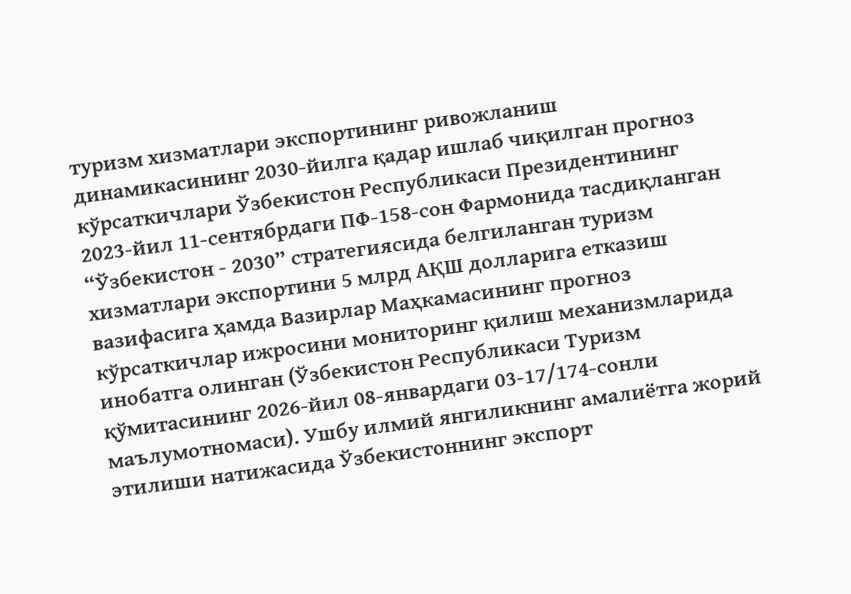туризм хизматлари экспортининг ривожланиш динамикасининг 2030-йилга қадар ишлаб чиқилган прогноз кўрсаткичлари Ўзбекистон Республикаси Президентининг 2023-йил 11-сентябрдаги ПФ-158-сон Фармонида тасдиқланган “Ўзбекистон - 2030” стратегиясида белгиланган туризм хизматлари экспортини 5 млрд АҚШ долларига етказиш вазифасига ҳамда Вазирлар Маҳкамасининг прогноз кўрсаткичлар ижросини мониторинг қилиш механизмларида инобатга олинган (Ўзбекистон Республикаси Туризм қўмитасининг 2026-йил 08-январдаги 03-17/174-сонли маълумотномаси). Ушбу илмий янгиликнинг амалиётга жорий этилиши натижасида Ўзбекистоннинг экспорт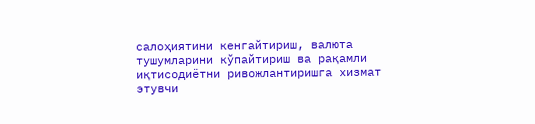салоҳиятини кенгайтириш, валюта тушумларини кўпайтириш ва рақамли иқтисодиётни ривожлантиришга хизмат этувчи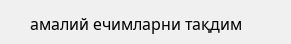амалий ечимларни тақдим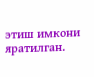этиш имкони яратилган.